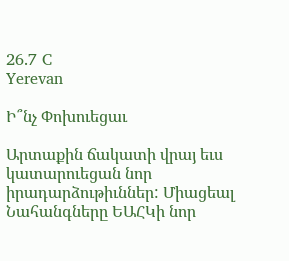26.7 C
Yerevan

Ի՞նչ Փոխուեցաւ

Արտաքին ճակատի վրայ եւս կատարուեցան նոր իրադարձութիւններ: Միացեալ Նահանգները ԵԱՀԿի նոր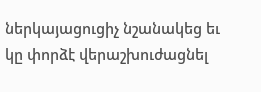ներկայացուցիչ նշանակեց եւ կը փորձէ վերաշխուժացնել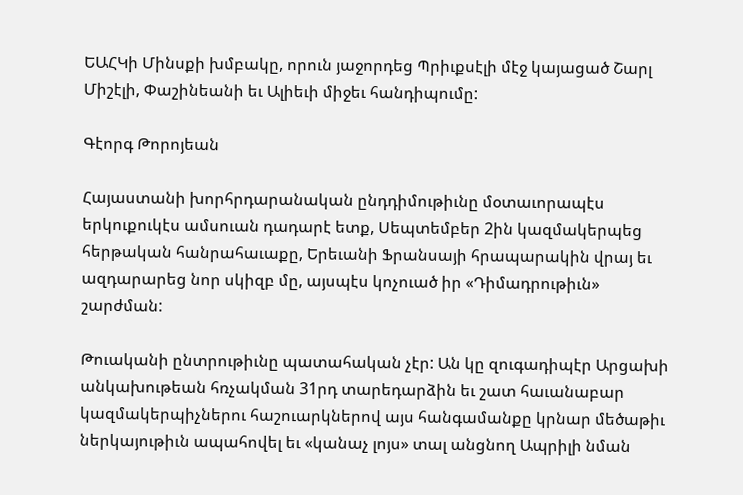ԵԱՀԿի Մինսքի խմբակը, որուն յաջորդեց Պրիւքսէլի մէջ կայացած Շարլ Միշէլի, Փաշինեանի եւ Ալիեւի միջեւ հանդիպումը:

Գէորգ Թորոյեան

Հայաստանի խորհրդարանական ընդդիմութիւնը մօտաւորապէս երկուքուկէս ամսուան դադարէ ետք, Սեպտեմբեր 2ին կազմակերպեց հերթական հանրահաւաքը, Երեւանի Ֆրանսայի հրապարակին վրայ եւ ազդարարեց նոր սկիզբ մը, այսպէս կոչուած իր «Դիմադրութիւն» շարժման:

Թուականի ընտրութիւնը պատահական չէր: Ան կը զուգադիպէր Արցախի անկախութեան հռչակման 31րդ տարեդարձին եւ շատ հաւանաբար կազմակերպիչներու հաշուարկներով այս հանգամանքը կրնար մեծաթիւ ներկայութիւն ապահովել եւ «կանաչ լոյս» տալ անցնող Ապրիլի նման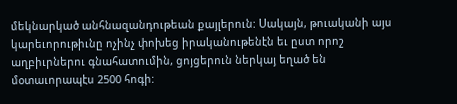մեկնարկած անհնազանդութեան քայլերուն: Սակայն, թուականի այս կարեւորութիւնը ոչինչ փոխեց իրականութենէն եւ ըստ որոշ աղբիւրներու գնահատումին, ցոյցերուն ներկայ եղած են մօտաւորապէս 2500 հոգի: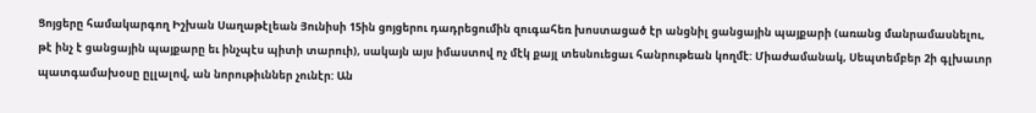Ցոյցերը համակարգող Իշխան Սաղաթէլեան Յունիսի 15ին ցոյցերու դադրեցումին զուգահեռ խոստացած էր անցնիլ ցանցային պայքարի (առանց մանրամասնելու, թէ ինչ է ցանցային պայքարը եւ ինչպէս պիտի տարուի), սակայն այս իմաստով ոչ մէկ քայլ տեսնուեցաւ հանրութեան կողմէ: Միաժամանակ, Սեպտեմբեր 2ի գլխաւոր պատգամախօսը ըլլալով, ան նորութիւններ չունէր: Ան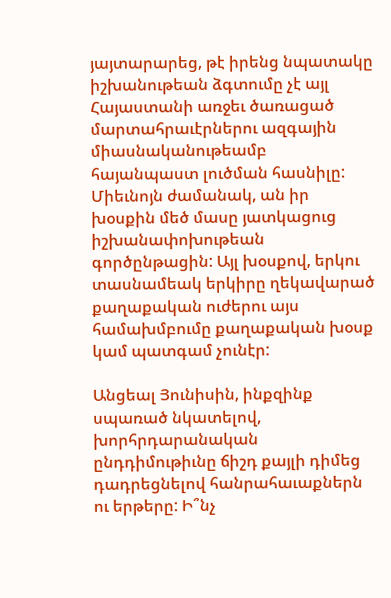յայտարարեց, թէ իրենց նպատակը իշխանութեան ձգտումը չէ այլ Հայաստանի առջեւ ծառացած մարտահրաւէրներու ազգային միասնականութեամբ հայանպաստ լուծման հասնիլը: Միեւնոյն ժամանակ, ան իր խօսքին մեծ մասը յատկացուց իշխանափոխութեան գործընթացին: Այլ խօսքով, երկու տասնամեակ երկիրը ղեկավարած քաղաքական ուժերու այս համախմբումը քաղաքական խօսք կամ պատգամ չունէր:

Անցեալ Յունիսին, ինքզինք սպառած նկատելով, խորհրդարանական ընդդիմութիւնը ճիշդ քայլի դիմեց դադրեցնելով հանրահաւաքներն ու երթերը: Ի՞նչ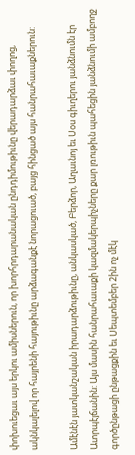փոխուեցաւ այս երկու ամիսներուն, որ խորհրդարանական ընդդիմութիւնը վերադարձաւ փողոց, ակնկալելով որ հայրենի հայութիւնը արձագանքէ նորացուած, բայց հինցած այս հանրահաւաքներուն:

Ամէնէն յատկանշական իրադարձութիւնը, անկասկած, Բերձոր, Աղաւնոյ եւ Սօս գիւղերու յանձնումն էր Ատրպէյճանին: Այս մասին հանրահաւաքի կազմակերպիչները քար լռութիւն պահեցին յանձնումի ամբողջ գործընթացի ընթացքին եւ Սեպտեմբեր 2ին ոչ մէկ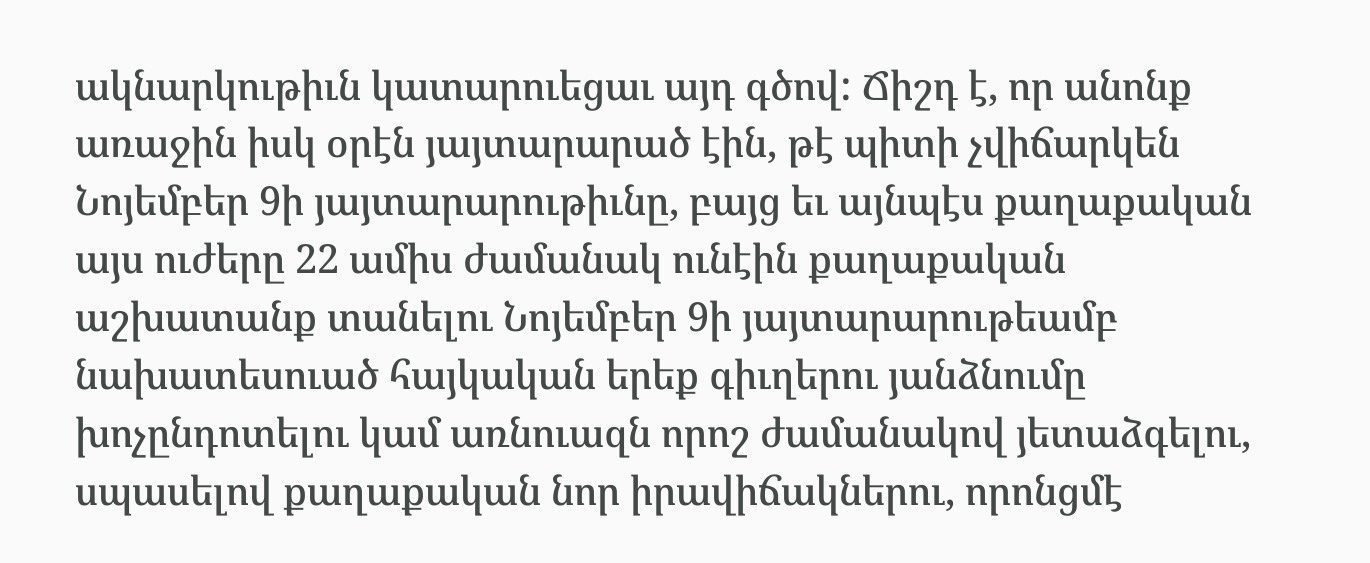ակնարկութիւն կատարուեցաւ այդ գծով: Ճիշդ է, որ անոնք առաջին իսկ օրէն յայտարարած էին, թէ պիտի չվիճարկեն Նոյեմբեր 9ի յայտարարութիւնը, բայց եւ այնպէս քաղաքական այս ուժերը 22 ամիս ժամանակ ունէին քաղաքական աշխատանք տանելու Նոյեմբեր 9ի յայտարարութեամբ նախատեսուած հայկական երեք գիւղերու յանձնումը խոչընդոտելու կամ առնուազն որոշ ժամանակով յետաձգելու, սպասելով քաղաքական նոր իրավիճակներու, որոնցմէ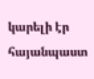կարելի էր հայանպաստ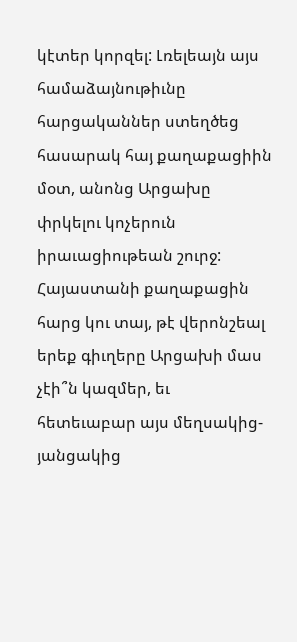կէտեր կորզել: Լռելեայն այս համաձայնութիւնը հարցականներ ստեղծեց հասարակ հայ քաղաքացիին մօտ, անոնց Արցախը փրկելու կոչերուն իրաւացիութեան շուրջ: Հայաստանի քաղաքացին հարց կու տայ, թէ վերոնշեալ երեք գիւղերը Արցախի մաս չէի՞ն կազմեր, եւ հետեւաբար այս մեղսակից-յանցակից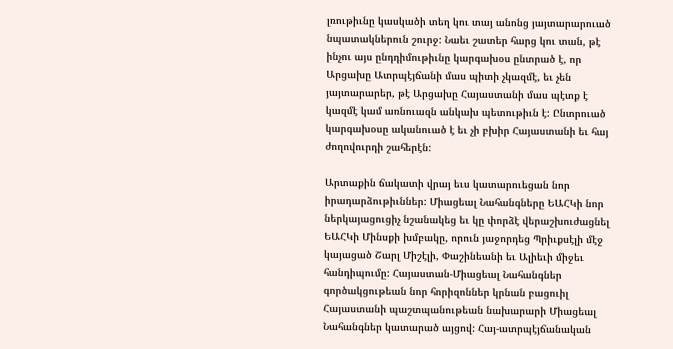լռութիւնը կասկածի տեղ կու տայ անոնց յայտարարուած նպատակներուն շուրջ: Նաեւ շատեր հարց կու տան, թէ ինչու այս ընդդիմութիւնը կարգախօս ընտրած է, որ Արցախը Ատրպէյճանի մաս պիտի չկազմէ, եւ չեն յայտարարեր, թէ Արցախը Հայաստանի մաս պէտք է կազմէ կամ առնուազն անկախ պետութիւն է: Ընտրուած կարգախօսը ականուած է եւ չի բխիր Հայաստանի եւ հայ ժողովուրդի շահերէն:

Արտաքին ճակատի վրայ եւս կատարուեցան նոր իրադարձութիւններ: Միացեալ Նահանգները ԵԱՀԿի նոր ներկայացուցիչ նշանակեց եւ կը փորձէ վերաշխուժացնել ԵԱՀԿի Մինսքի խմբակը, որուն յաջորդեց Պրիւքսէլի մէջ կայացած Շարլ Միշէլի, Փաշինեանի եւ Ալիեւի միջեւ հանդիպումը: Հայաստան-Միացեալ Նահանգներ գործակցութեան նոր հորիզոններ կրնան բացուիլ Հայաստանի պաշտպանութեան նախարարի Միացեալ Նահանգներ կատարած այցով: Հայ-ատրպէյճանական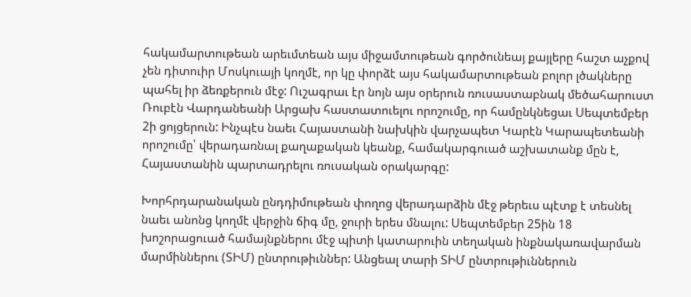հակամարտութեան արեւմտեան այս միջամտութեան գործունեայ քայլերը հաշտ աչքով չեն դիտուիր Մոսկուայի կողմէ, որ կը փորձէ այս հակամարտութեան բոլոր լծակները պահել իր ձեռքերուն մէջ: Ուշագրաւ էր նոյն այս օրերուն ռուսաստաբնակ մեծահարուստ Ռուբէն Վարդանեանի Արցախ հաստատուելու որոշումը, որ համընկնեցաւ Սեպտեմբեր 2ի ցոյցերուն: Ինչպէս նաեւ Հայաստանի նախկին վարչապետ Կարէն Կարապետեանի որոշումը՝ վերադառնալ քաղաքական կեանք, համակարգուած աշխատանք մըն է, Հայաստանին պարտադրելու ռուսական օրակարգը:

Խորհրդարանական ընդդիմութեան փողոց վերադարձին մէջ թերեւս պէտք է տեսնել նաեւ անոնց կողմէ վերջին ճիգ մը, ջուրի երես մնալու: Սեպտեմբեր 25ին 18 խոշորացուած համայնքներու մէջ պիտի կատարուին տեղական ինքնակառավարման մարմիններու (ՏԻՄ) ընտրութիւններ: Անցեալ տարի ՏԻՄ ընտրութիւններուն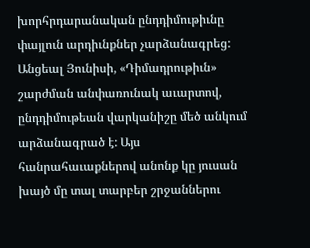խորհրդարանական ընդդիմութիւնը փայլուն արդիւնքներ չարձանագրեց: Անցեալ Յունիսի, «Դիմադրութիւն» շարժման անփառունակ աւարտով, ընդդիմութեան վարկանիշը մեծ անկում արձանագրած է: Այս հանրահաւաքներով անոնք կը յուսան խայծ մը տալ տարբեր շրջաններու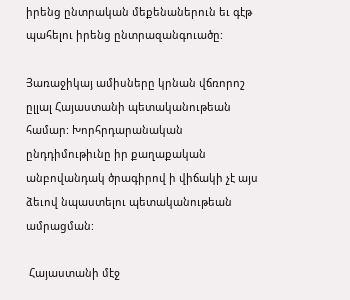իրենց ընտրական մեքենաներուն եւ գէթ պահելու իրենց ընտրազանգուածը:

Յառաջիկայ ամիսները կրնան վճռորոշ ըլլալ Հայաստանի պետականութեան համար: Խորհրդարանական ընդդիմութիւնը իր քաղաքական անբովանդակ ծրագիրով ի վիճակի չէ այս ձեւով նպաստելու պետականութեան ամրացման:

 Հայաստանի մէջ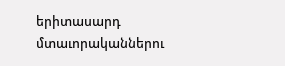երիտասարդ մտաւորականներու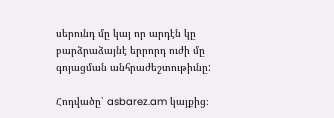սերունդ մը կայ որ արդէն կը բարձրաձայնէ երրորդ ուժի մը գոյացման անհրաժեշտութիւնը:

Հոդվածը՝ asbarez.am կայքից։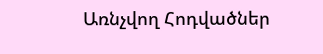Առնչվող Հոդվածներ